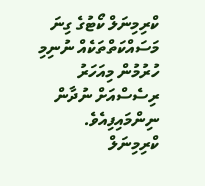ކްރިމިނަލް ކޯޓުގެ ގިނަ މަސައްކަތްތަކެއް ނުނިމި ހުރުމުން މިއަހަރު ރިސެސްއަށް ނުދާން ނިންމައިފިއެވެ.
ކްރިމިނަލް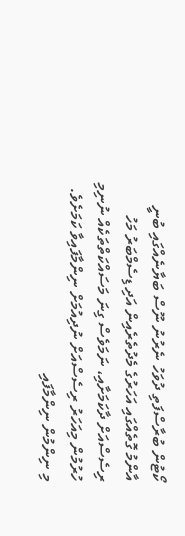ކޯޓުން ބުރާސްފަތި ދުވަހު ނެރުނު ނޫސް ބަޔާނެއްގައި ބުނީ އާންމު ގޮތެއްގައި އަހަރުގެ މެދުތެރެއިން އަދި ޑިސެމްބަރު މަހު ރިސެސްއަށް ދާކަމަށާއި، ނަމަވެސް ގިނަ މަސައްކަތްތަކެއް ނުނިމި ހުރުމުން މިއަހަރު ރިސެސްއަށް ނުދިއުމަށް ނިންމާފައިވާ ކަމަށެވެ. މި ނިންމުން ނިންމާފައި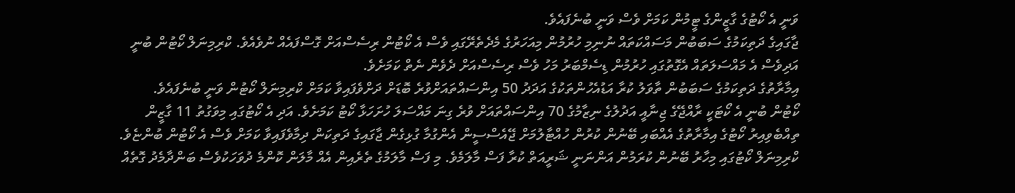ވަނީ އެ ކޯޓުގެ ގާޒީންގެ ޓީމުން ކަމަށް ވެސް ވަނީ ބުނެފައެވެ.
ޖާގައިގެ ދަތިކަމުގެ ސަބަބުން މަސައްކަތައް ނުނިމި ހުރުމުން މިއަހަރުގެ މެދެތެރޭގައި ވެސް އެ ކޯޓުން ރިސެސްއަށް ގޮސްފައެއް ނުވެއެވެ. ކްރިމިނަލް ކޯޓުން ބުނީ އަދިވެސް އެ މައްސަލަތައް އެގޮތުގައި ހުރުމުން ޑިސެމްބަރު މަހު ވެސް ރިސެސްއަށް ދެވެން ނެތް ކަމަށެވެ.
އިމާރާތުގެ ދަތިކަމުގެ ސަބަބުން ތާވަލު ކުރާ އަޑުއެހުންތަކުގެ އަދަދު 50 އިންސައްތައަށްވުރެ ބޮޑަށް ދަށްވެފައިވާ ކަމަށް ކްރިމިނަލް ކޯޓުން ވަނީ ބުނެފައެވެ.
ކޯޓުން ބުނީ އެ ކޯޓަކީ ރާއްޖޭގެ ޖިނާއީ އަދުލުގެ ނިޒާމުގެ 70 އިންސައްތައަށް ވުރެ ގިނަ މައްސަލަ ހުށަހަޅާ ކޯޓު ކަމަށެވެ. އަދި އެ ކޯޓުގައި މިވަގުތު 11 ގާޒީން ތިއްބެވިއިރު ކޯޓުގެ އިމާރާތުގެ އެއްބައި ބޭނުން ކުރުން ހުއްޓާލުމަށް ޖޭއެސްސީން އެންގުމާ ގުޅިގެން ޖާގައިގެ ދަތިކަން ދިމާވެފައިވާ ކަމަށް ވެސް އެ ކޯޓުން ބުންޏެވެ.
ކްރިމިނަލް ކޯޓުގައި މިހާރު ބޭނުން ކުރަމުން އަންނަނީ ޝަރީއަތް ކުރާ ފަސް މާލަމެވެ. މި ފަސް މާލަމުގެ ތެރެއިން އެއް މާލަން ކޮންމެ ދުވަހަކުވެސް ބަންދާމެދު ގޮތެއް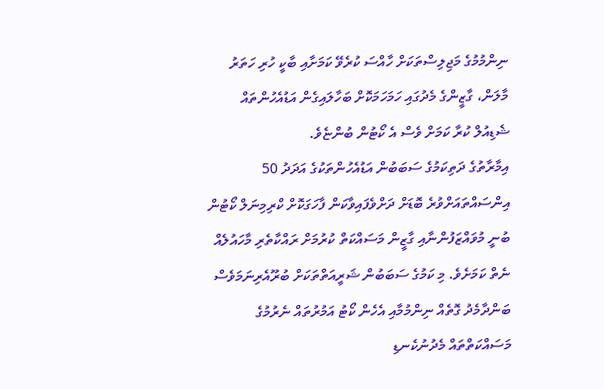ނިންމުމުގެ މަޖިލިސްތަކަށް ހާއްސަ ކުރެވޭ ކަމަށާއި ބާކީ ހުރި ހަތަރު މާލަން، ގާޒީންގެ މެދުގައި ހަމަހަމަކޮށް ބަހާލައިގެން އަޑުއެހުންތައް ޝެޑިއުލް ކުރާ ކަމަށް ވެސް އެ ކޯޓުން ބުންޏެވެ.
އިމާރާތުގެ ދަތިކަމުގެ ސަބަބުން އަޑުއެހުންތަކުގެ އަދަދު 50 އިންސައްތައަށްވުރެ ބޮޑަށް ދަށްވެފައިވާކަން ފާހަގަކޮށް ކްރިމިނަލް ކޯޓުން ބުނީ މުވައްޒަފުންނާއި ގާޒީން މަސައްކަތް ކުރުމަށް ރައްކާތެރި މާހައުލެއް ނެތް ކަމަށެވެ. މި ކަމުގެ ސަބަބުން ޝަރީއަތްތަކަށް ބުރޫއެރިނަމަވެސް ބަންދާމެދު ގޮތެއް ނިންމުމާއި އެހެން ކޯޓު އަމުރުތައް ނެރުމުގެ މަސައްކަތްތައް މެދުނުކެނޑި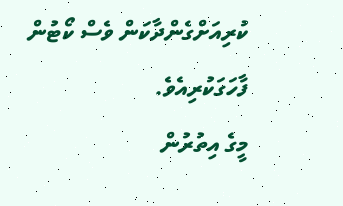ކުރިއަށްގެންދާކަން ވެސް ކޯޓުން ފާހަގަކުރިއެވެ.
މީގެ އިތުރުން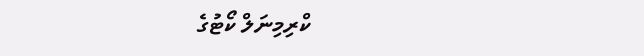ކްރިމިނަލް ކޯޓުގެ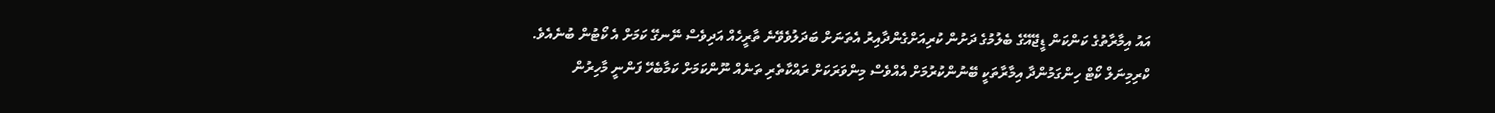އައު އިމާރާތުގެ ކަންކަން ޑީޖޭއޭގެ ބެލުމުގެ ދަށުން ކުރިއަށްގެންދާއިރު އެތަނަށް ބަދަލުވެވޭނެ ތާރީހެއް އަދިވެސް ނޭނގޭ ކަމަށް އެ ކޯޓުން ބުނެއެވެ.
ކްރިމިނަލް ކޯޓް ހިންގަމުންދާ އިމާރާތަކީ ބޭނުންކުރުމަށް އެއްވެސް މިންވަރަކަށް ރައްކާތެރި ތަނެއް ނޫންކަމަށް ކަމާބެހޭ ފަންނީ މާހިރުން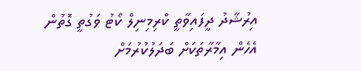އިރުޝާދު ދީފައިވާތީ ކްރިމިނިލް ކޯޓު ވަގުތީ ގޮތުން އެހެން އިމާރާތަކަށް ބަދަލުކުރުމަށް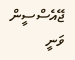ޖޭއެސްސީން ވަނީ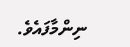ނިންމާފައެވެ.